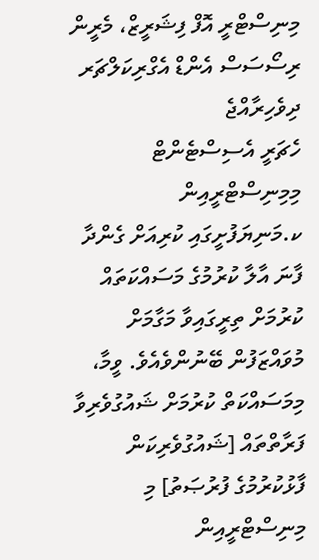މިނިސްޓްރީ އޮފް ފިޝަރީޒް، މެރީން ރިސޯސަސް އެންޑް އެގްރިކަލްޗަރ
ދިވެހިރާއްޖެ
ހެޗަރީ އެސިސްޓެންޓް
މިމިނިސްޓްރީއިން ކ.މަނިޔަފުށީގައި ކުރިއަށް ގެންދާ ފާނަ އާލާ ކުރުމުގެ މަސައްކަތައް ކުރުމަށް ތިރީގައިވާ މަގާމަށް މުވައްޒަފުން ބޭނުންވެއެވެ. ވީމާ، މިމަސައްކަތް ކުރުމަށް ޝައުގުވެރިވާ ފަރާތްތައް [ޝައުގުވެރިކަން ފާޅުކުރުމުގެ ފުރުޞަތު] މި މިނިސްޓްރީއިން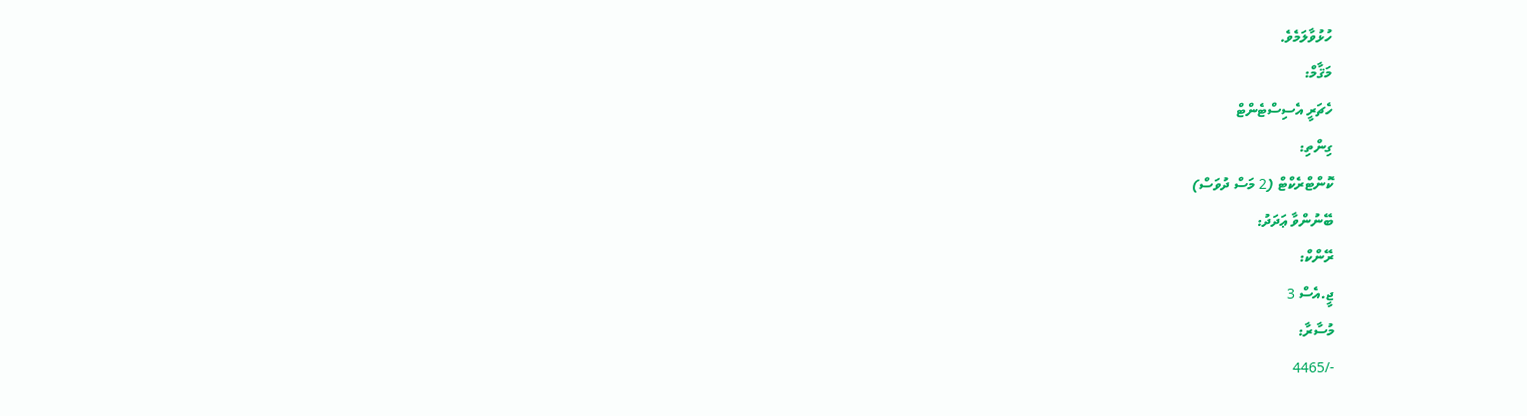ހުޅުވާލަމެވެ.
މަޤާމް:
ހެޗަރީ އެސިސްޓެންޓް
ގިންތި:
ކޮންޓްރެކްޓް (2 މަސް ދުވަސް)
ބޭނުންވާ ޢަދަދު:
ރޭންކް:
ޖީ.އެސް 3
މުސާރާ:
-/4465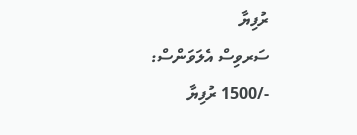ރުފިޔާ
ސަރވިސް އެލަވަންސް:
-/1500 ރުފިޔާ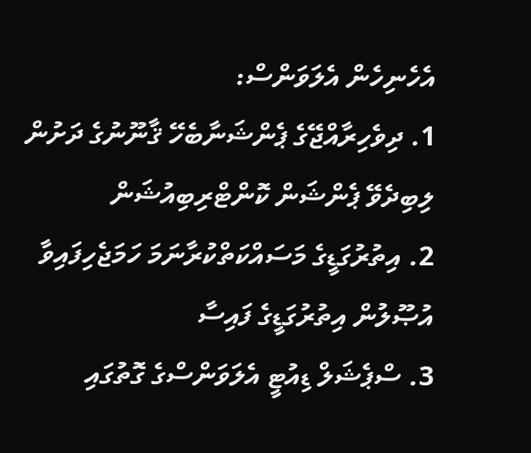އެހެނިހެން އެލަވަންސް:
1. ދިވެހިރާއްޖޭގެ ޕެންޝަނާބެހޭ ޤާނޫނުގެ ދަށުން ލިބިދެވޭ ޕެންޝަން ކޮންޓްރިބިއުޝަން
2. އިތުރުގަޑީގެ މަސައްކަތްކުރާނަމަ ހަމަޖެހިފައިވާ އުޞޫލުން އިތުރުގަޑީގެ ފައިސާ
3. ސްޕެޝަލް ޑިއުޓީ އެލަވަންސްގެ ގޮތުގައި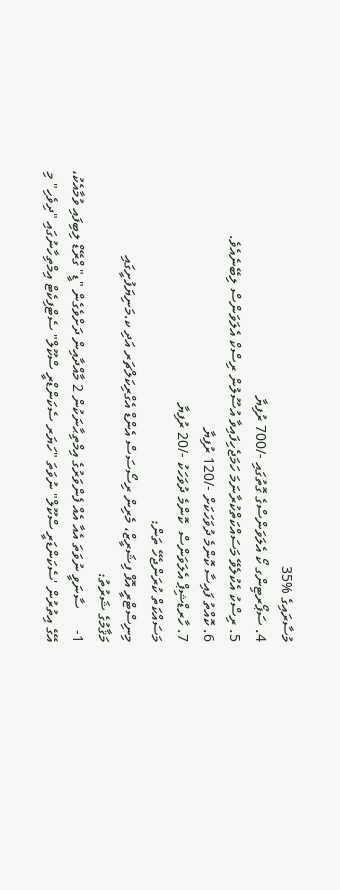މުސާރައިގެ %35
4. ސަޕޯރޓިންގ ކޯ އެލަވަންސްގެ ގޮތުގައި -/700 ރުފިޔާ
5. ރިސްކު އެކުލެވޭ މަސައްކަތްކުރާނަމަ ހަމަޖެހިފައިވާ އުސޫލުން ރިސްކް އެލަވަންސް ލިބޭނެއެވެ.
6. ކޮއްތު ފައިސާ ކޮންމެ ދުވަހަކަށް -/120 ރުފިޔާ
7. ހާރޑްޝިޕް އެލަވަންސް  ކޮންމެ ދުވަހަކު -/20 ރުފިޔާ
މަސައްކަތް ކުރަންޖެހޭ ތަން:
މިނިސްޓްރީ އޮފް ފިޝަރީޒް، މެރިން ރިސޯސަސް އެންޑް އެގްރިކަލްޗަރ އަދި ކ.މަނިޔަފުށީގައި
މަޤާމުގެ ޝަރުތު:
1-      ސާނަވީ ނުވަތަ އެއާ އެއް ފެންވަރުގެ އިމްތިޙާނަކުން 2 މާއްދާއިން ދަށްވެގެން "ޑީ" ގްރޭޑް ލިބިފައި ވުމާއެކު، އޭގެ އިތުރުން 'ސެކަންޑަރީ ސްކޫލް" ނުވަތަ "ހަޔަރ ސެކަންޑްރީ ސްކޫލް" ސެޓްފިކެޓް އިމްތިހާނުގައި "ދިވެހި" މި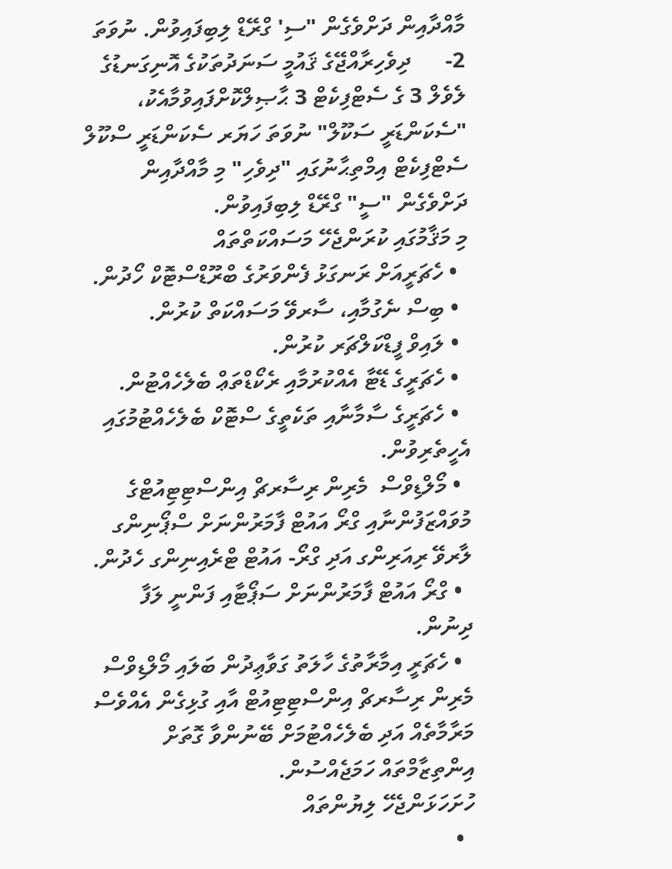މާއްދާއިން ދަށްވެގެން "ސި' ގްރޭޑް ލިބިފައިވުން. ނުވަތަ
2-      ދިވެހިރާއްޖޭގެ ޤައުމީ ސަނަދުތަކުގެ އޮނިގަނޑުގެ ލެވެލް 3 ގެ ސެޓްފިކެޓް 3 ޙާޞިލްކޮށްފައިވުމާއެކު، "ސެކަންޑަރީ ސަކޫލް" ނުވަތަ ހަޔަރ ސެކަންޑަރީ ސްކޫލް ސެޓްފިކެޓް އިމްތިޙާނުގައި "ދިވެހި" މި މާއްދާއިން ދަށްވެގެން "ސީ" ގްރޭޑް ލިބިފައިވުން.
މި މަޤާމުގައި ކުރަންޖެހޭ މަސައްކަތްތައް
  • ހެޗަރީއަށް ރަނގަޅު ފެންވަރުގެ ބްރޫޑްސްޓޮކް ހޯދުން.
  • ބިސް ނެގުމާއި، ސާރވޭ މަސައްކަތް ކުރުން.
  • ލައިވް ފީޑްކަލްޗަރ ކުރުން.
  • ހެޗަރީގެ ޑޭޓާ އެއްކުރުމާއި ރެކޯޑްތަޢް ބެލެހެއްޓުން.
  • ހެޗަރީގެ ސާމާނާއި ތަކެތީގެ ސްޓޮކް ބެލެހެއްޓުމުގައި އެހީތެރިވުން.
  • މޯލްޑިވްސް  މެރިން ރިސާރޗް އިންސްޓިޓިއުޓްގެ މުވައްޒަފުންނާއި ގްރޯ އައުޓް ފާމަރުންނަށް ސްޕޯނިންގ ލާރވޭ ރިއަރިންގ އަދި ގްރޯ- އައުޓް ޓްރެއިނިންގ ހެދުން.
  • ގްރޯ އައުޓް ފާމަރުންނަށް ސަޕޯޓާއި ފަންނީ ލަފާ ދިނުން.
  • ހެޗަރީ އިމާރާތުގެ ހާލަތު ގަވާޢިދުން ބަލައި މޯލްޑިވްސް މެރިން ރިސާރޗް އިންސްޓިޓިއުޓް އާއި ގުޅިގެން އެއްވެސް މަރާމާތެއް އަދި ބެލެހެއްޓުމަށް ބޭނުންވާ ގޮތަށް އިންތިޒާމްތައް ހަމަޖެއްސުން.
ހުށަހަޅަންޖެހޭ ލިޔުންތައް
  •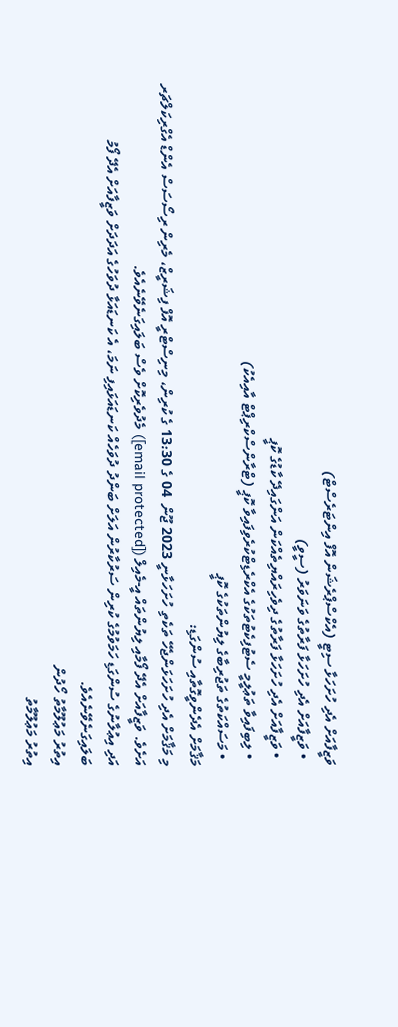ވަޒީފާއަށް އެދި ހުށަހަޅާ ސިޓީ (އެކްސްޕްރެޝަން އޮފް އިންޓަރެސްޓް)
  • ވަޒީފާއަށް އެދި ހުށަހަޅާ ފަރާތުގެ ވަނަވަރު (ސީވީ)
  • ވަޒީފާއަށް އެދި ހުށަހަޅާ ފަރާތުގެ ދިވެހިރައްޔިތެއްކަން އަންގައިދޭ ކާޑުގެ ކޮޕީ
  • ލިބިފައިވާ ތަޢުލީމީ ސެޓުފިކެޓުތަކުގެ އެކްރެޑިޓްކުރެވިފައިވާ ކޮޕީ (ޓްރާންސްކްރިޕްޓް އާއިއެކު)
  • މަސައްކަތުގެ ތަޖުރިބާގެ ލިޔުންތަކުގެ ކޮޕީ
މަޤާމަށް އެދެންވީގޮތާއި ސުންގަޑި:
މި މަޤާމަށް އެދި ހުށަހަޅަންޖެހޭ ތަކެތި ހުށަހަޅާނީ 2023 ޖޫން  04 ގެ 13:30 ގެ ކުރިން، މިނިސްޓްރީ އޮފް ފިޝަރީޒް، މެރިން ރިސޯސަސް އެންޑް އެގްރިކަލްޗަރ އަށެވެ. ވަޒީފާއަށް އެދޭ ފޯމާއި ލިޔުންތައް އީ-މެއިލް ([email protected]) މެދުވެރިކޮށް ވެސް ބަލައިގަނެވޭނެއެވެ.
އަދި އިޢުލާނުގެ ސުންގަޑި ހަމަވުމުގެ ކުރިން ސަރުކާރުން އަލަށް ބަންދު ދުވަހެއް ކަނޑައަޅައިފި ނަމަ، އެ ކަނޑައަޅާ ދުވަހުގެ އަދަދަށް ވަޒީފާއަށް އެދޭ ފޯމު ބަލައިގަނެވޭނެއެވެ.
އިތުރު މަޢުލޫމާތު ހޯދުން
އިތުރު މަޢުލޫމާތު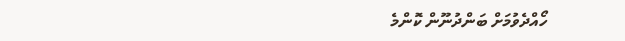ހޯއްދެވުމަށް ބަންދުނޫން ކޮންމެ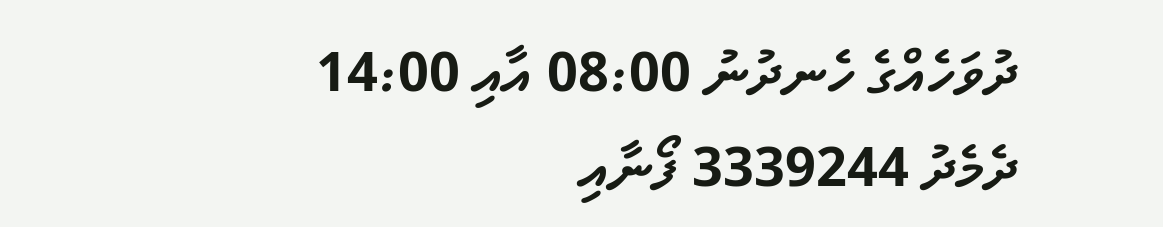ދުވަހެއްގެ ހެނދުނު 08:00 އާއި 14:00 ދެމެދު 3339244 ފޯނާއި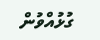ގުޅުއްވުން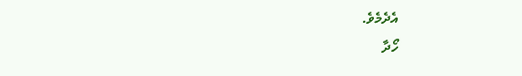އެދެމެވެ.
ހޯދާ